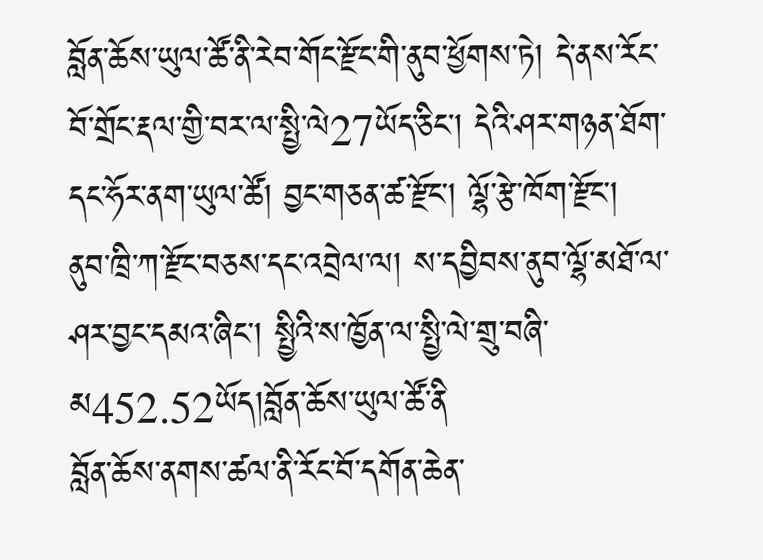བློན་ཆོས་ཡུལ་ཚོ་ནི་རེབ་གོང་རྫོང་གི་ནུབ་ཕྱོགས་ཏེ། དེ་ནས་རོང་བོ་གྲོང་རྡལ་གྱི་བར་ལ་སྤྱི་ལེ27ཡོད་ཅིང་། དེའི་ཤར་གཉན་ཐོག་དང་ཧོར་ནག་ཡུལ་ཚོ། བྱང་གཅན་ཚ་རྫོང་། ལྷོ་རྩེ་ཁོག་རྫོང་། ནུབ་ཁྲི་ཀ་རྫོང་བཅས་དང་འབྲེལ་ལ། ས་དབྱིབས་ནུབ་ལྷོ་མཐོ་ལ་ཤར་བྱང་དམའ་ཞིང་། སྤྱིའི་ས་ཁྱོན་ལ་སྤྱི་ལེ་གྲུ་བཞི་མ452.52ཡོད།བློན་ཆོས་ཡུལ་ཚོ་ནི
བློན་ཆོས་ནགས་ཚལ་ནི་རོང་བོ་དགོན་ཆེན་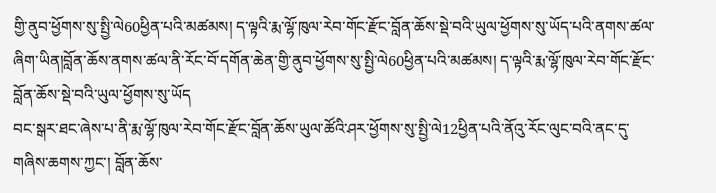གྱི་ནུབ་ཕྱོགས་སུ་སྤྱི་ལེ60ཕྱིན་པའི་མཚམས། ད་ལྟའི་རྨ་ལྷོ་ཁུལ་རེབ་གོང་རྫོང་བློན་ཆོས་སྡེ་བའི་ཡུལ་ཕྱོགས་སུ་ཡོད་པའི་ནགས་ཚལ་ཞིག་ཡིན།བློན་ཆོས་ནགས་ཚལ་ནི་རོང་བོ་དགོན་ཆེན་གྱི་ནུབ་ཕྱོགས་སུ་སྤྱི་ལེ60ཕྱིན་པའི་མཚམས། ད་ལྟའི་རྨ་ལྷོ་ཁུལ་རེབ་གོང་རྫོང་བློན་ཆོས་སྡེ་བའི་ཡུལ་ཕྱོགས་སུ་ཡོད
བང་སྒར་ཐང་ཞེས་པ་ནི་རྨ་ལྷོ་ཁུལ་རེབ་གོང་རྫོང་བློན་ཆོས་ཡུལ་ཚོའི་ཤར་ཕྱོགས་སུ་སྤྱི་ལེ12ཕྱིན་པའི་ནོའུ་རོང་ལུང་བའི་ནང་དུ་གཞིས་ཆགས་ཀྱང་། བློན་ཆོས་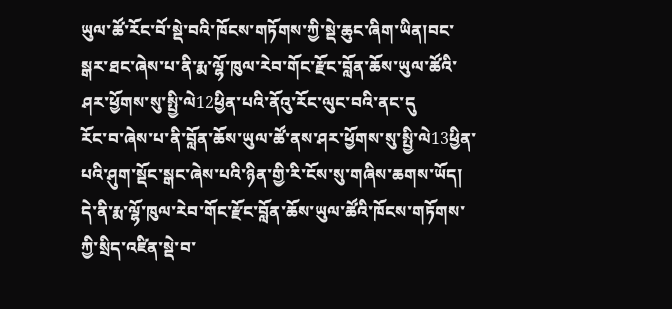ཡུལ་ཚོ་རོང་བོ་སྡེ་བའི་ཁོངས་གཏོགས་ཀྱི་སྡེ་ཆུང་ཞིག་ཡིན།བང་སྒར་ཐང་ཞེས་པ་ནི་རྨ་ལྷོ་ཁུལ་རེབ་གོང་རྫོང་བློན་ཆོས་ཡུལ་ཚོའི་ཤར་ཕྱོགས་སུ་སྤྱི་ལེ12ཕྱིན་པའི་ནོའུ་རོང་ལུང་བའི་ནང་དུ
རོང་བ་ཞེས་པ་ནི་བློན་ཆོས་ཡུལ་ཚོ་ནས་ཤར་ཕྱོགས་སུ་སྤྱི་ལེ13ཕྱིན་པའི་ཤུག་སྡོང་སྒང་ཞེས་པའི་ཉིན་གྱི་རི་ངོས་སུ་གཞིས་ཆགས་ཡོད། དེ་ནི་རྨ་ལྷོ་ཁུལ་རེབ་གོང་རྫོང་བློན་ཆོས་ཡུལ་ཚོའི་ཁོངས་གཏོགས་ཀྱི་སྲིད་འཛིན་སྡེ་བ་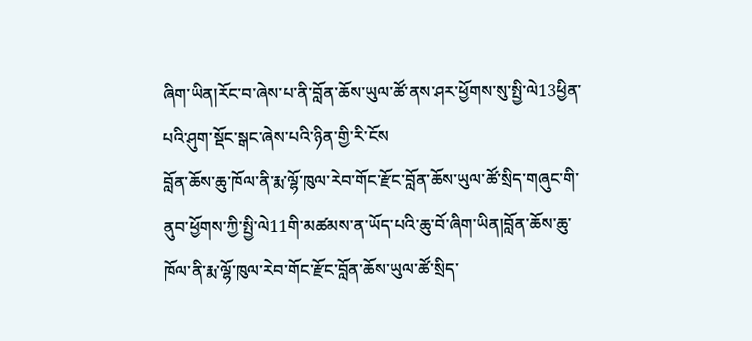ཞིག་ཡིན།རོང་བ་ཞེས་པ་ནི་བློན་ཆོས་ཡུལ་ཚོ་ནས་ཤར་ཕྱོགས་སུ་སྤྱི་ལེ13ཕྱིན་པའི་ཤུག་སྡོང་སྒང་ཞེས་པའི་ཉིན་གྱི་རི་ངོས
བློན་ཆོས་ཆུ་ཁོལ་ནི་རྨ་ལྷོ་ཁུལ་རེབ་གོང་རྫོང་བློན་ཆོས་ཡུལ་ཚོ་སྲིད་གཞུང་གི་ནུབ་ཕྱོགས་ཀྱི་སྤྱི་ལེ11གི་མཚམས་ན་ཡོད་པའི་ཆུ་བོ་ཞིག་ཡིན།བློན་ཆོས་ཆུ་ཁོལ་ནི་རྨ་ལྷོ་ཁུལ་རེབ་གོང་རྫོང་བློན་ཆོས་ཡུལ་ཚོ་སྲིད་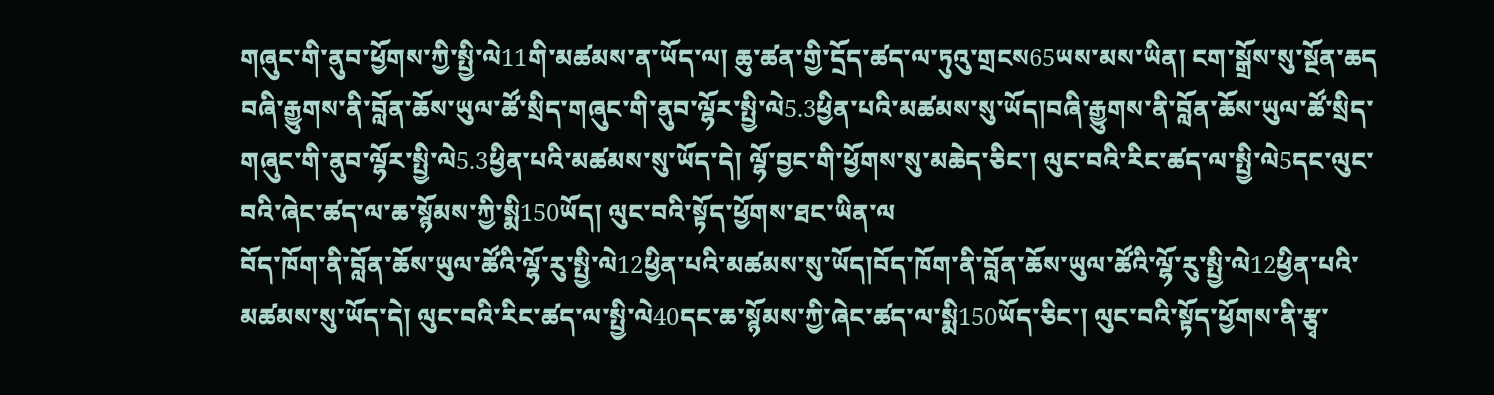གཞུང་གི་ནུབ་ཕྱོགས་ཀྱི་སྤྱི་ལེ11གི་མཚམས་ན་ཡོད་ལ། ཆུ་ཚན་གྱི་དྲོད་ཚད་ལ་ཏུའུ་གྲངས65ཡས་མས་ཡིན། ངག་སྒྲོས་སུ་སྔོན་ཆད
བཞི་རྒྱུགས་ནི་བློན་ཆོས་ཡུལ་ཚོ་སྲིད་གཞུང་གི་ནུབ་ལྷོར་སྤྱི་ལེ5.3ཕྱིན་པའི་མཚམས་སུ་ཡོད།བཞི་རྒྱུགས་ནི་བློན་ཆོས་ཡུལ་ཚོ་སྲིད་གཞུང་གི་ནུབ་ལྷོར་སྤྱི་ལེ5.3ཕྱིན་པའི་མཚམས་སུ་ཡོད་དེ། ལྷོ་བྱང་གི་ཕྱོགས་སུ་མཆེད་ཅིང་། ལུང་བའི་རིང་ཚད་ལ་སྤྱི་ལེ5དང་ལུང་བའི་ཞེང་ཚད་ལ་ཆ་སྙོམས་ཀྱི་སྨི150ཡོད། ལུང་བའི་སྟོད་ཕྱོགས་ཐང་ཡིན་ལ
བོད་ཁོག་ནི་བློན་ཆོས་ཡུལ་ཚོའི་ལྷོ་རུ་སྤྱི་ལེ12ཕྱིན་པའི་མཚམས་སུ་ཡོད།བོད་ཁོག་ནི་བློན་ཆོས་ཡུལ་ཚོའི་ལྷོ་རུ་སྤྱི་ལེ12ཕྱིན་པའི་མཚམས་སུ་ཡོད་དེ། ལུང་བའི་རིང་ཚད་ལ་སྤྱི་ལེ40དང་ཆ་སྙོམས་ཀྱི་ཞེང་ཚད་ལ་སྨི150ཡོད་ཅིང་། ལུང་བའི་སྟོད་ཕྱོགས་ནི་རྩྭ་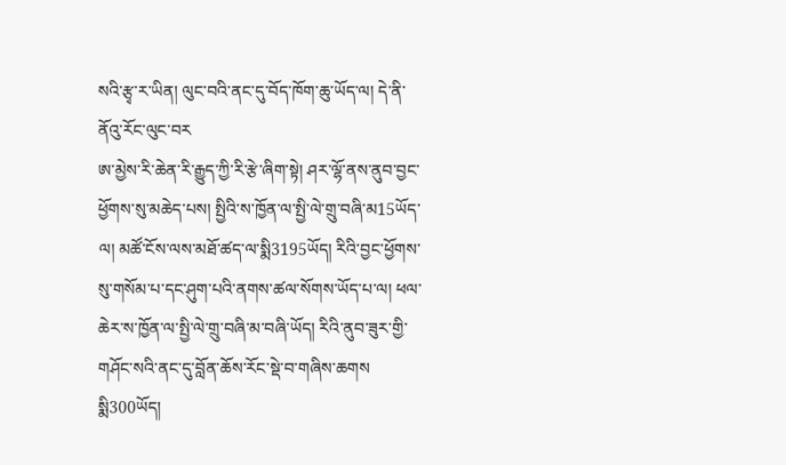སའི་རྩྭ་ར་ཡིན། ལུང་བའི་ནང་དུ་བོད་ཁོག་ཆུ་ཡོད་ལ། དེ་ནི་ནོའུ་རོང་ལུང་བར
ཨ་མྱེས་རི་ཆེན་རི་རྒྱུད་ཀྱི་རི་རྩེ་ཞིག་སྟེ། ཤར་ལྷོ་ནས་ནུབ་བྱང་ཕྱོགས་སུ་མཆེད་པས། སྤྱིའི་ས་ཁྱོན་ལ་སྤྱི་ལེ་གྲུ་བཞི་མ15ཡོད་ལ། མཚོ་ངོས་ལས་མཐོ་ཚད་ལ་སྨི3195ཡོད། རིའི་བྱང་ཕྱོགས་སུ་གསོམ་པ་དང་ཤུག་པའི་ནགས་ཚལ་སོགས་ཡོད་པ་ལ། ཕལ་ཆེར་ས་ཁྱོན་ལ་སྤྱི་ལེ་གྲུ་བཞི་མ་བཞི་ཡོད། རིའི་ནུབ་ཟུར་གྱི་གཤོང་སའི་ནང་དུ་བློན་ཆོས་རོང་སྡེ་བ་གཞིས་ཆགས
སྨི300ཡོད།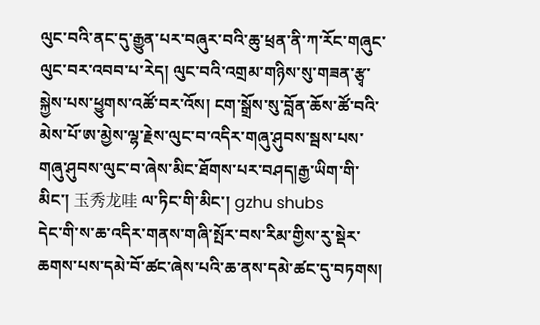ལུང་བའི་ནང་དུ་རྒྱུན་པར་བཞུར་བའི་ཆུ་ཕྲན་ནི་ཀ་རོང་གཞུང་ལུང་བར་འབབ་པ་རེད། ལུང་བའི་འགྲམ་གཉིས་སུ་གཟན་རྩྭ་སྐྱེས་པས་ཕྱུགས་འཚོ་བར་འོས། ངག་སྒྲོས་སུ་བློན་ཆོས་ཚོ་བའི་མེས་པོ་ཨ་མྱེས་ལྷ་རྗེས་ལུང་བ་འདིར་གཞུ་ཤུབས་སྦས་པས་གཞུ་ཤུབས་ལུང་བ་ཞེས་མིང་ཐོགས་པར་བཤད།རྒྱ་ཡིག་གི་མིང་། 玉秀龙哇 ལ་ཏིང་གི་མིང་། gzhu shubs
དེང་གི་ས་ཆ་འདིར་གནས་གཞི་སྤོར་བས་རིམ་གྱིས་རུ་སྡེར་ཆགས་པས་དམེ་བོ་ཚང་ཞེས་པའི་ཆ་ནས་དམེ་ཚང་དུ་བཏགས།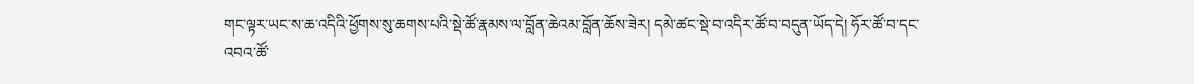གང་ལྟར་ཡང་ས་ཆ་འདིའི་ཕྱོགས་སུ་ཆགས་པའི་སྡེ་ཚོ་རྣམས་ལ་བློན་ཆེའམ་བློན་ཆོས་ཟེར། དམེ་ཚང་སྡེ་བ་འདིར་ཚོ་བ་བདུན་ཡོད་དེ། ཧོར་ཚོ་བ་དང་འབའ་ཚོ་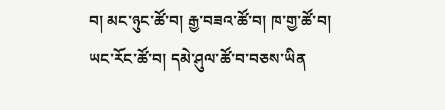བ། མང་ཉུང་ཚོ་བ། རྒྱ་བཟའ་ཚོ་བ། ཁ་གྱ་ཚོ་བ། ཡང་རོང་ཚོ་བ། དམེ་ཤུལ་ཚོ་བ་བཅས་ཡིན